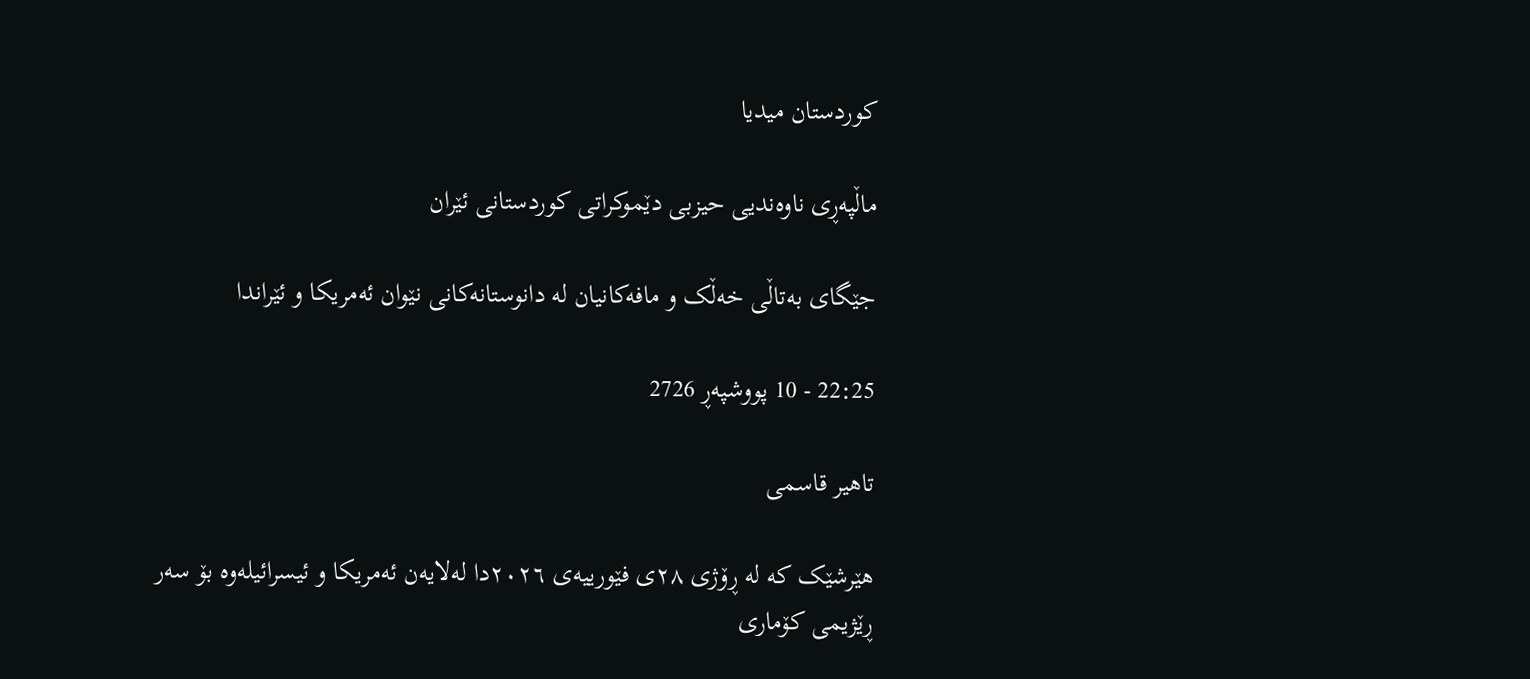کوردستان میدیا

ماڵپەڕی ناوەندیی حیزبی دێموکراتی کوردستانی ئێران

جێگای بەتاڵی خەڵک و مافەکانیان لە دانوستانەکانی نێوان ئەمریکا و ئێراندا

22:25 - 10 پووشپەڕ 2726

تاهیر قاسمی

هێرشێک کە لە ڕۆژی ٢٨ی فێورییەی ٢٠٢٦دا لەلایەن ئەمریکا و ئیسرائیلەوە بۆ سەر ڕێژیمی کۆماری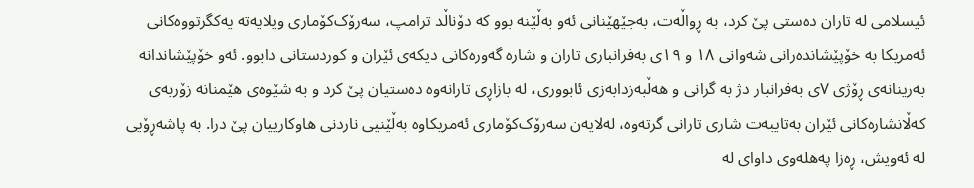ئیسلامی لە تاران دەستی پێ کرد، بە ڕواڵەت، بەجێهێنانی ئەو بەڵێنە بوو کە دۆناڵد ترامپ، سەرۆک‌کۆماری ویلایەتە یەکگرتووەکانی ئەمریکا بە خۆپێشاندەرانی شەوانی ١٨ و ١٩ی بەفرانباری تاران و شارە گەورەکانی دیکەی ئێران و کوردستانی دابوو. ئەو خۆپێشاندانە بەرینانەی ڕۆژی ٧ی بەفرانبار دژ بە گرانی و هەڵبەزدابەزی ئابووری، لە بازاڕی تارانەوە دەستیان پێ کرد و بە شێوەی هێمنانە زۆربەی کەڵانشارەکانی ئێران بەتایبەت شاری تارانی گرتەوە، لەلایەن سەرۆک‌کۆماری ئەمریکاوە بەڵێنیی ناردنی هاوکارییان پێ درا. بە پاشەڕۆیی لە ئەویش، ڕەزا پەهلەوی داوای لە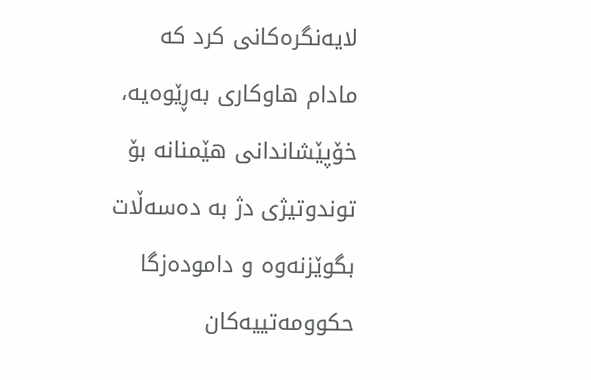لایەنگرەکانی کرد کە مادام هاوکاری بەڕێوەیە، خۆپێشاندانی هێمنانە بۆ توندوتیژی دژ بە دەسەڵات بگوێزنەوە و دامودەزگا حکوومەتییەکان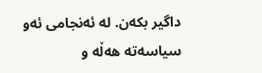داگیر بکەن. لە ئەنجامی ئەو سیاسەتە هەڵە و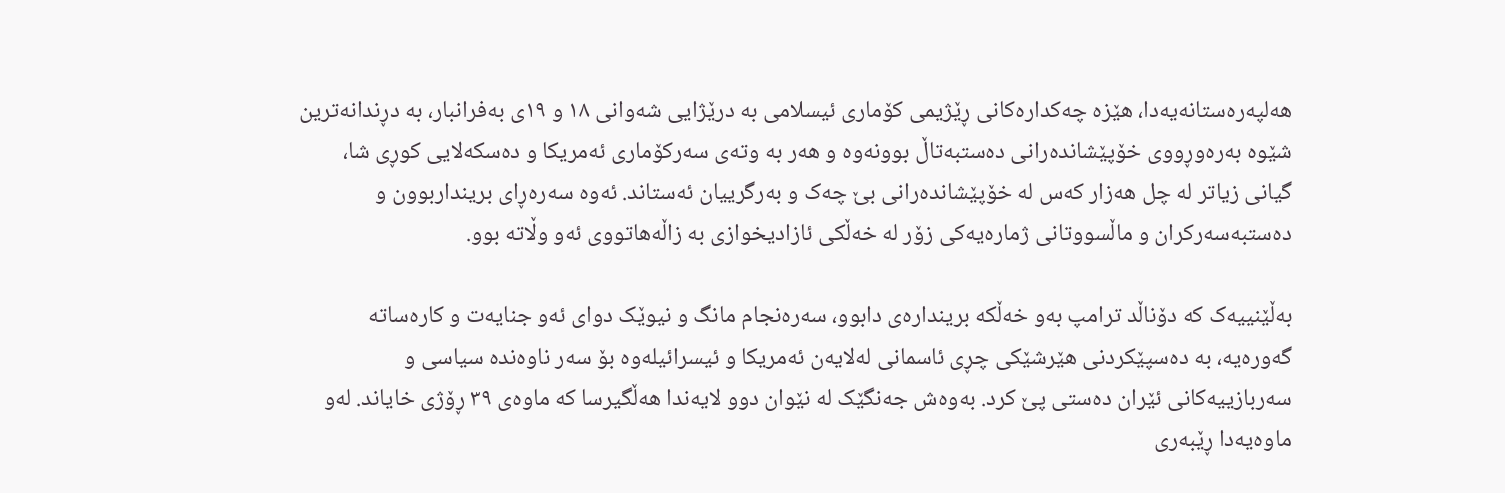هەلپەرەستانەیەدا، هێزە چەکدارەکانی ڕێژیمی کۆماری ئیسلامی بە درێژایی شەوانی ١٨ و ١٩ی بەفرانبار، بە دڕندانەترین شێوە بەرەوڕووی خۆپێشاندەرانی دەستبەتاڵ بوونەوە و هەر بە وتەی سەرکۆماری ئەمریکا و دەسکەلایی کوڕی شا، گیانی زیاتر لە چل هەزار کەس لە خۆپێشاندەرانی بێ چەک و بەرگرییان ئەستاند. ئەوە سەرەڕای برینداربوون و دەستبەسەرکران و ماڵسووتانی ژمارەیەکی زۆر لە خەڵکی ئازادیخوازی بە زاڵەهاتووی ئەو وڵاتە بوو.

بەڵێنییەک کە دۆناڵد ترامپ بەو خەڵکە بریندارەی دابوو، سەرەنجام مانگ و نیوێک دوای ئەو جنایەت و کارەساتە گەورەیە، بە دەسپێکردنی هێرشێکی چڕی ئاسمانی لەلایەن ئەمریکا و ئیسرائیلەوە بۆ سەر ناوەندە سیاسی و سەربازییەکانی ئێران دەستی پێ کرد. بەوەش جەنگێک لە نێوان دوو لایەندا هەڵگیرسا کە ماوەی ٣٩ ڕۆژی خایاند. لەو ماوەیەدا ڕێبەری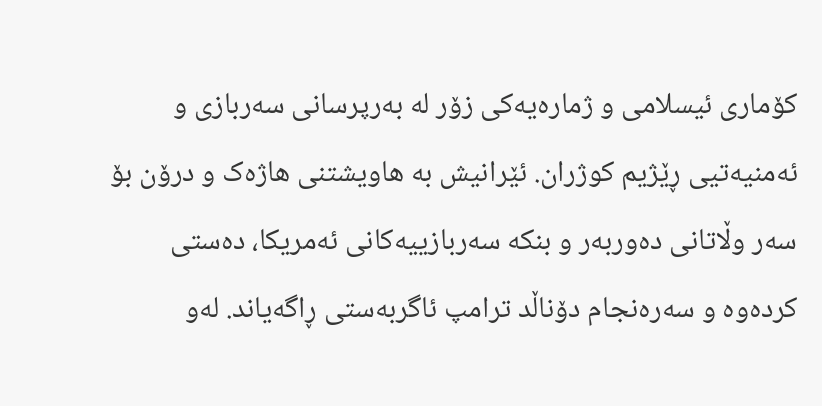کۆماری ئیسلامی و ژمارەیەکی زۆر لە بەرپرسانی سەربازی و ئەمنیەتیی ڕێژیم کوژران. ئێرانیش بە هاویشتنی هاژەک و درۆن بۆ سەر وڵاتانی دەوربەر و بنکە سەربازییەکانی ئەمریکا، دەستی کردەوە و سەرەنجام دۆناڵد ترامپ ئاگربەستی ڕاگەیاند. لەو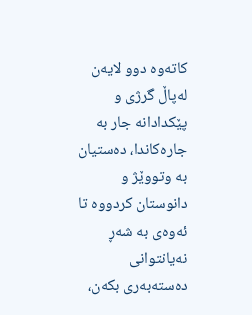کاتەوە دوو لایەن لەپاڵ گرژی و پێکدادانە جار بە جارەکاندا، دەستیان بە وتووێژ و دانوستان کردووە تا ئەوەی بە شەڕ نەیانتوانی دەستەبەری بکەن،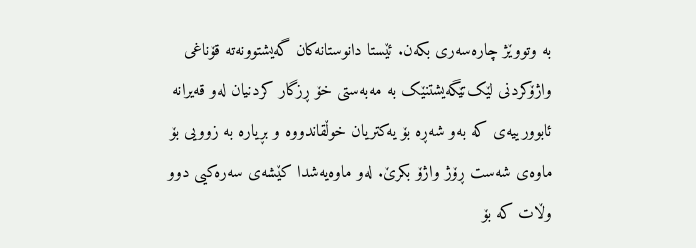بە وتووێژ چارەسەری بکەن. ئێستا دانوستانەکان گەیشتوونەتە قۆناغی واژۆکردنی لێک‌تێگەیشتنێک بە مەبەستی خۆ ڕزگار کردنیان لەو قەیرانە ئابوورییەی کە بەو شەڕە بۆ یەکتریان خوڵقاندووە و بڕیارە بە زوویی بۆ ماوەی شەست ڕۆژ واژۆ بکرێ. لەو ماوەیەشدا کێشەی سەرەکیی دوو وڵات کە بۆ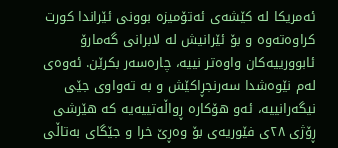ئەمریکا لە کێشەی ئەتۆمیزە بوونی ئێراندا کورت کراوەتەوە و بۆ ئێرانیش لە لابرانی گەمارۆ ئابوورییەکان واوەتر نییە، چارەسەر بکرێن. ئەوەی لەم نێوەشدا سەرنجڕاکێش و بە تەواوی جێی نیگەرانییە، ئەو هۆکارە ڕواڵەتییەیە کە هێرشی ڕۆژی ٢٨ی فێوریەی بۆ وەڕێ خرا و جێگای بەتاڵی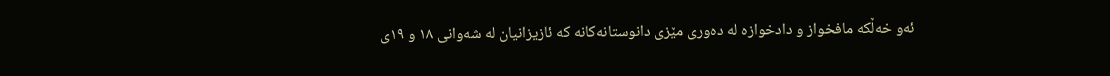ئەو خەڵکە مافخواز و دادخوازە لە دەوری مێزی دانوستانەکانە کە ئازیزانیان لە شەوانی ١٨ و ١٩ی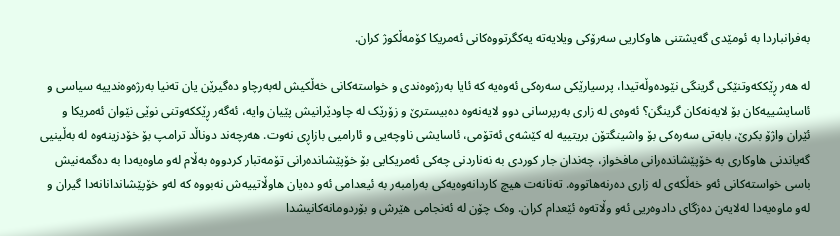بەفرانباردا بە ئومێدی گەیشتنی هاوکاریی سەرۆکی ویلایەتە یەکگرتووەکانی ئەمریکا کۆمەڵکوژ کران.

لە هەر ڕێککەوتنێکی گرینگی نێودەوڵەتیدا، پرسیارێکی سەرەکی ئەوەیە کە ئایا بەرژەوەندی و خواستەکانی خەڵکیش لەبەرچاو دەگیرێن یان تەنیا بەرژەوەندییە سیاسی و ئاسایشییەکان بۆ لایەنەکان گرینگن؟ ئەوەی لە زاری بەرپرسانی دوو لایەنەوە دەبیسترێ و زۆرێک لە چاودێرانیش پێیان وایە، ئەگەر ڕێککەوتنی نوێی نێوان ئەمریکا و ئێران واژۆ بکرێ، بابەتی سەرەکی بۆ واشینگتۆن بریتییە لە کێشەی ئەتۆمی، ئاسایشی ناوچەیی و ئارامیی بازاڕی نەوت. هەرچەند دوناڵد ترامپ بۆ خۆدزینەوە لە بەڵینیی گەیاندنی هاوکاری بە خۆپێشاندەرانی مافخواز، چەندان جار کوردی بە نەناردنی چەکی ئەمریکایی بۆ خۆپێشاندەرانی تۆمەتبار کردووە بەڵام لەو ماوەیەدا بە دەگمەنیش باسی خواستەکانی ئەو خەڵکەی لە زاری دەرنەهاتووە. تەنانەت هیچ کاردانەوەیەکی بەرامبەر بە ئیعدامی ئەو دەیان هاوڵاتییەش نەبووە کە لەو خۆپێشاندانانەدا گیران و لەو ماوەیەدا لەلایەن دەزگای دادوەریی ئەو وڵاتەوە ئێعدام کران. وەک چۆن لە ئەنجامی هێرش و بۆردومانەکانیشدا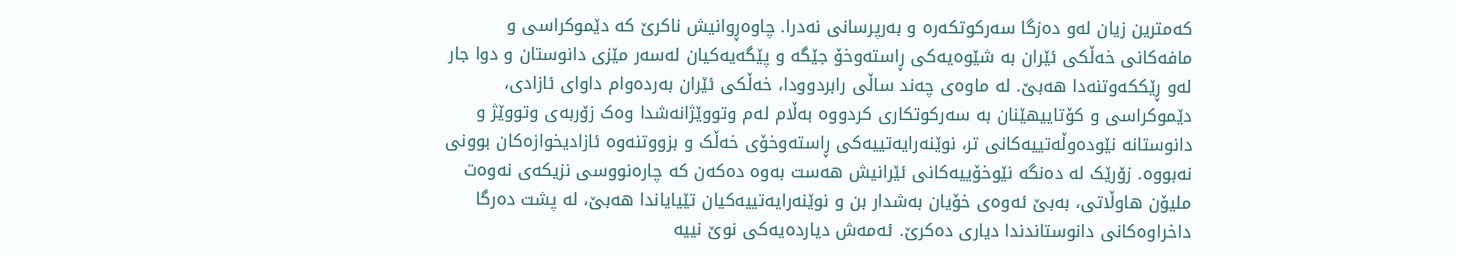کەمترین زیان لەو دەزگا سەرکوتکەرە و بەرپرسانی نەدرا. چاوەڕوانیش ناکرێ کە دێموکراسی و مافەکانی خەڵکی ئێران بە شێوەیەکی ڕاستەوخۆ جێگە و پێگەیەکیان لەسەر مێزی دانوستان و دوا جار لەو ڕێککەوتنەدا هەبێ. لە ماوەی چەند ساڵی رابردوودا، خەڵکی ئێران بەردەوام داوای ئازادی، دێموکراسی و کۆتاییهێنان بە سەرکوتکاری کردووە بەڵام لەم وتووێژانەشدا وەک زۆربەی وتووێژ و دانوستانە نێودەوڵەتییەکانی تر، نوێنەرایەتییەکی ڕاستەوخۆی خەڵک و بزووتنەوە ئازادیخوازەکان بوونی نەبووە. زۆرێک لە دەنگە نێوخۆییەکانی ئێرانیش هەست بەوە دەکەن کە چارەنووسی نزیکەی نەوەت ملیۆن هاوڵاتی، بەبێ ئەوەی خۆیان بەشدار بن و نوێنەرایەتییەکیان تێیایاندا هەبێ، لە پشت دەرگا داخراوەکانی دانوستاندندا دیاری دەکرێ. ئەمەش دیاردەیەکی نوێ نییە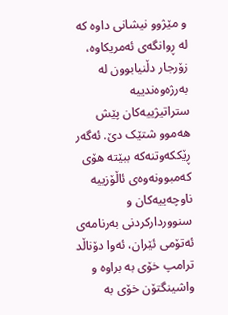و مێژوو نیشانی داوە کە لە ڕوانگەی ئەمریکاوە، زۆرجار دڵنیابوون لە بەرژەوەندییە ستراتیژییەکان پێش هەموو شتێک دێ. ئەگەر ڕێککەوتنەکە ببێتە هۆی کەمبوونەوەی ئاڵۆزییە ناوچەییەکان و سنووردارکردنی بەرنامەی ئەتۆمی ئێران، ئەوا دۆناڵد ترامپ خۆی بە براوە و واشینگتۆن خۆی بە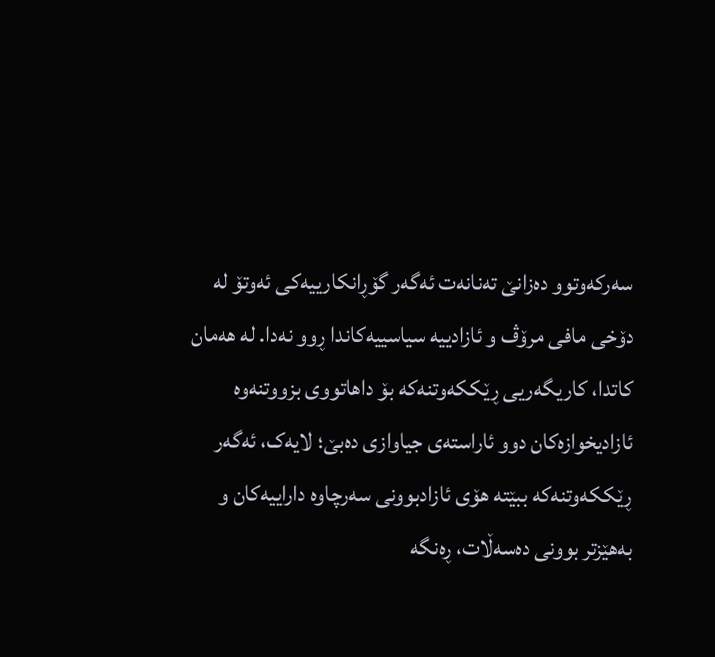سەرکەوتوو دەزانێ تەنانەت ئەگەر گۆڕانکارییەکی ئەوتۆ لە دۆخی مافی مرۆڤ و ئازادییە سیاسییەکاندا ڕوو نەدا. لە هەمان کاتدا، کاریگەریی ڕێککەوتنەکە بۆ داهاتووی بزووتنەوە ئازادیخوازەکان دوو ئاراستەی جیاوازی دەبێ؛ لایەک، ئەگەر ڕێککەوتنەکە ببێتە هۆی ئازادبوونی سەرچاوە داراییەکان و بەهێزتر بوونی دەسەڵات، ڕەنگە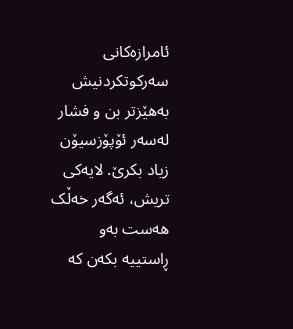ئامرازەکانی سەرکوتکردنیش بەهێزتر بن و فشار لەسەر ئۆپۆزسیۆن زیاد بکرێ. لایەکی تریش، ئەگەر خەڵک هەست بەو ڕاستییە بکەن کە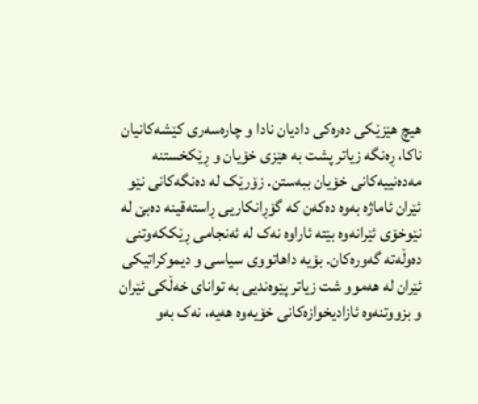هیچ هێزێکی دەرەکی دادیان نادا و چارەسەری کێشەکانیان ناکا، ڕەنگە زیاتر پشت بە هێزی خۆیان و ڕێکخستنە مەدەنییەکانی خۆیان ببەستن. زۆرێک لە دەنگەکانی نێو ئێران ئاماژە بەوە دەکەن کە گۆڕانکاریی ڕاستەقینە دەبێ لە نێوخۆی ئێرانەوە بێتە ئاراوە نەک لە ئەنجامی ڕێککەوتنی دەوڵەتە گەورەکان. بۆیە داهاتووی سیاسی و دیموکراتیکی ئێران لە هەموو شت زیاتر پێوەندیی بە توانای خەڵکی ئێران و بزووتنەوە ئازادیخوازەکانی خۆیەوە هەیە، نەک بەو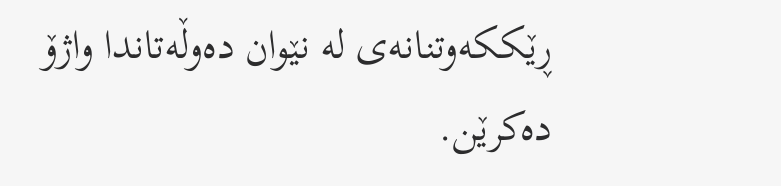ڕێککەوتنانەی لە نێوان دەوڵەتاندا واژۆ دەکرێن.